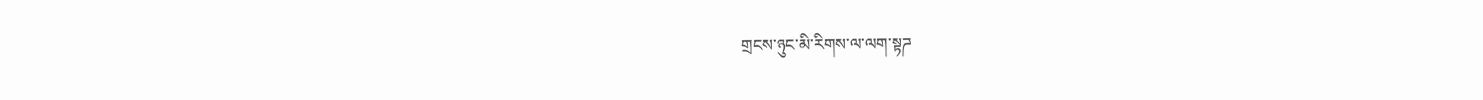གྲངས་ཉུང་མི་རིགས་ལ་ལག་སྟཌ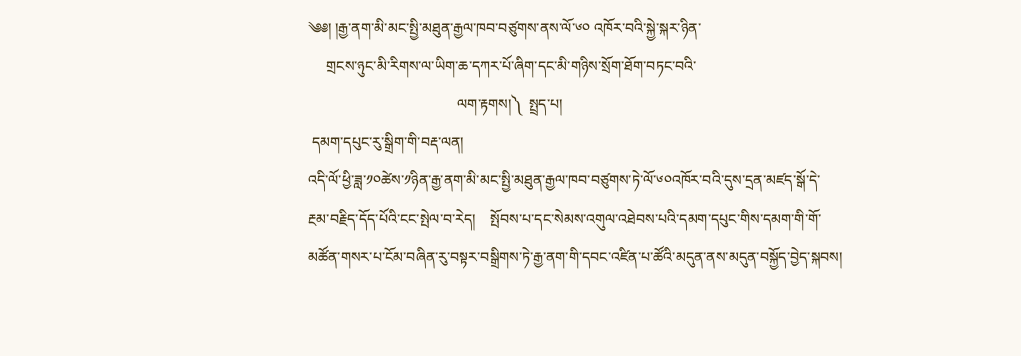༄༅། །རྒྱ་ནག་མི་མང་སྤྱི་མཐུན་རྒྱལ་ཁབ་བཙུགས་ནས་ལོ་༦༠ འཁོར་བའི་སྐྱེ་སྐར་ཉིན་
     གྲངས་ཉུང་མི་རིགས་ལ་ཡིག་ཆ་དཀར་པོ་ཞིག་དང་མི་གཉིས་སྲོག་ཐོག་བཏང་བའི་
                                         ལག་རྟགས།༽  སྤྲད་པ།
 དམག་དཔུང་རུ་སྒྲིག་གི་བརྡ་ལན།
འདི་ལོ་ཕྱི་ཟླ་༡༠ཚེས་༡ཉིན་རྒྱ་ནག་མི་མང་སྤྱི་མཐུན་རྒྱལ་ཁབ་བཙུགས་ཏེ་ལོ་༦༠འཁོར་བའི་དུས་དྲན་མཛད་སྒོ་དེ་
རྔམ་བརྗིད་དོད་པོའི་ངང་སྤེལ་བ་རེད།    སྤོབས་པ་དང་སེམས་འགུལ་འཐེབས་པའི་དམག་དཔུང་གིས་དམག་གི་གོ་
མཚོན་གསར་པ་ངོམ་བཞིན་རུ་བསྟར་བསྒྲིགས་ཏེ་རྒྱ་ནག་གི་དབང་འཛིན་པ་ཚོའི་མདུན་ནས་མདུན་བསྐྱོད་བྱེད་སྐབས།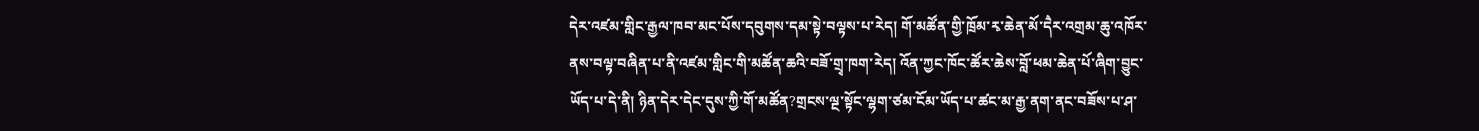དེར་འཛམ་གླིང་རྒྱལ་ཁབ་མང་པོས་དབུགས་དམ་སྟེ་བལྟས་པ་རེད། གོ་མཚོན་གྱི་ཁྲོམ་རྭ་ཆེན་མོ་དཻར་འགྲམ་ཆུ་འཁོར་
ནས་བལྟ་བཞིན་པ་ནི་འཛམ་གླིང་གི་མཚོན་ཆའི་བཟོ་གྲྭ་ཁག་རེད། འོན་ཀྱང་ཁོང་ཚོར་ཆེས་བློ་ཕམ་ཆེན་པོ་ཞིག་བྱུང་
ཡོད་པ་དེ་ནི། ཉིན་དེར་དེང་དུས་ཀྱི་གོ་མཚོན?གྲངས་ལྔ་སྟོང་ལྷག་ཙམ་ངོམ་ཡོད་པ་ཚང་མ་རྒྱ་ནག་ནང་བཟོས་པ་ཤ་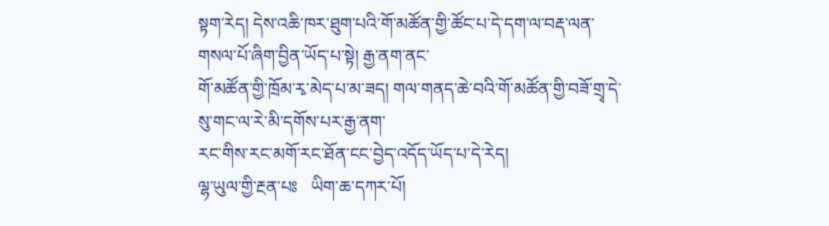སྟག་རེད། དེས་འཆི་ཁར་ཐུག་པའི་གོ་མཚོན་གྱི་ཚོང་པ་དེ་དག་ལ་བརྡ་ལན་གསལ་པོ་ཞིག་བྱིན་ཡོད་པ་སྟེ། རྒྱ་ནག་ནང་
གོ་མཚོན་གྱི་ཁྲོམ་རྭ་མེད་པ་མ་ཟད། གལ་གནད་ཆེ་བའི་གོ་མཚོན་གྱི་བཟོ་གྲྭ་དེ་སུ་གང་ལ་རེ་མི་དགོས་པར་རྒྱ་ནག་
རང་གིས་རང་མགོ་རང་ཐོན་ངང་བྱེད་འདོད་ཡོད་པ་དེ་རེད།
ལྷ་ཡུལ་གྱི་རྔན་པཿ   ཡིག་ཆ་དཀར་པོ།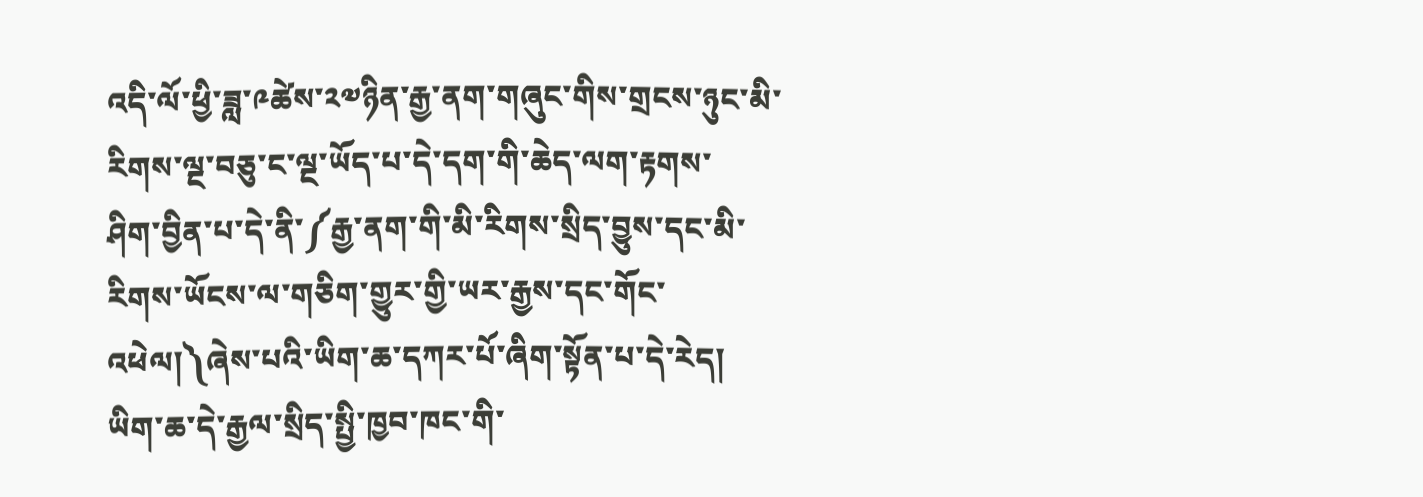འདི་ལོ་ཕྱི་ཟླ་༩ཚེས་༢༧ཉིན་རྒྱ་ནག་གཞུང་གིས་གྲངས་ཉུང་མི་རིགས་ལྔ་བཅུ་ང་ལྔ་ཡོད་པ་དེ་དག་གི་ཆེད་ལག་རྟགས་
ཤིག་བྱིན་པ་དེ་ནི་༼རྒྱ་ནག་གི་མི་རིགས་སྲིད་བྱུས་དང་མི་རིགས་ཡོངས་ལ་གཅིག་གྱུར་གྱི་ཡར་རྒྱས་དང་གོང་
འཕེལ།༽ཞེས་པའི་ཡིག་ཆ་དཀར་པོ་ཞིག་སྟོན་པ་དེ་རེད།  ཡིག་ཆ་དེ་རྒྱལ་སྲིད་སྤྱི་ཁྱབ་ཁང་གི་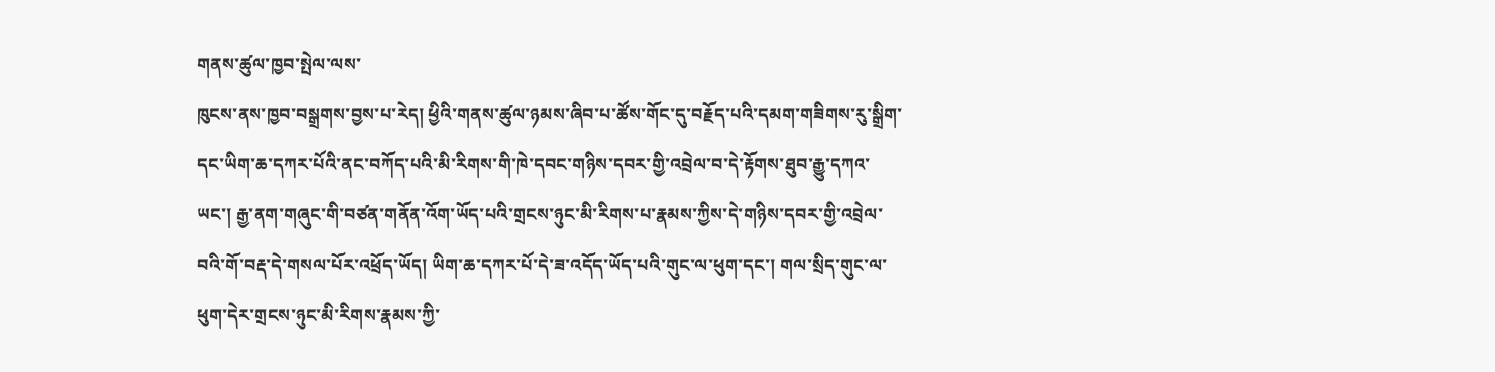གནས་ཚུལ་ཁྱབ་སྤེལ་ལས་
ཁུངས་ནས་ཁྱབ་བསྒྲགས་བྱས་པ་རེད། ཕྱིའི་གནས་ཚུལ་ཉམས་ཞིབ་པ་ཚོས་གོང་དུ་བརྗོད་པའི་དམག་གཟིགས་རུ་སྒྲིག་
དང་ཡིག་ཆ་དཀར་པོའི་ནང་བཀོད་པའི་མི་རིགས་གི་ཁེ་དབང་གཉིས་དབར་གྱི་འབྲེལ་བ་དེ་རྟོགས་ཐུབ་རྒྱུ་དཀའ་
ཡང་། རྒྱ་ནག་གཞུང་གི་བཙན་གནོན་འོག་ཡོད་པའི་གྲངས་ཉུང་མི་རིགས་པ་རྣམས་ཀྱིས་དེ་གཉིས་དབར་གྱི་འབྲེལ་
བའི་གོ་བརྡ་དེ་གསལ་པོར་འཕྲོད་ཡོད། ཡིག་ཆ་དཀར་པོ་དེ་ཟ་འདོད་ཡོད་པའི་གུང་ལ་ཕུག་དང་། གལ་སྲིད་གུང་ལ་
ཕུག་དེར་གྲངས་ཉུང་མི་རིགས་རྣམས་ཀྱི་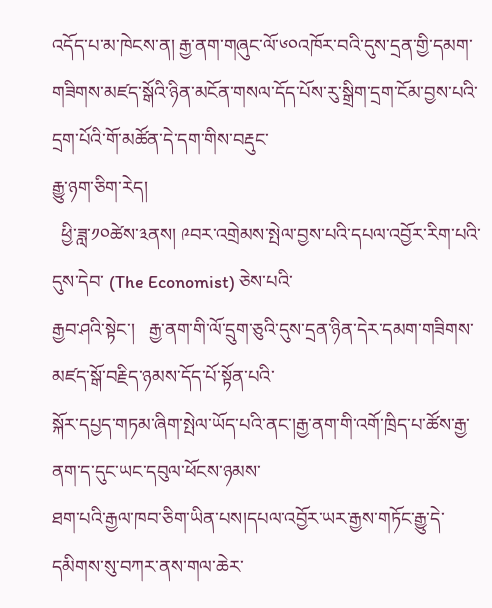འདོད་པ་མ་ཁེངས་ན། རྒྱ་ནག་གཞུང་ལོ་༦༠འཁོར་བའི་དུས་དྲན་གྱི་དམག་
གཟིགས་མཛད་སྒོའི་ཉིན་མངོན་གསལ་དོད་པོས་རུ་སྒྲིག་དྲག་ངོམ་བྱས་པའི་དྲག་པོའི་གོ་མཚོན་དེ་དག་གིས་བརྡུང་
རྒྱུ་ཉག་ཅིག་རེད།
  ཕྱི་ཟླ་༡༠ཚེས་༣ནས། ༩བར་འགྲེམས་སྤེལ་བྱས་པའི་དཔལ་འབྱོར་རིག་པའི་དུས་དེབ་ (The Economist) ཅེས་པའི་
རྒྱབ་ཤའི་སྟེང་།   རྒྱ་ནག་གི་ལོ་དྲུག་ཅུའི་དུས་དྲན་ཉིན་དེར་དམག་གཟིགས་མཛད་སྒོ་བརྗིད་ཉམས་དོད་པོ་སྟོན་པའི་
སྐོར་དཔྱད་གཏམ་ཞིག་སྤེལ་ཡོད་པའི་ནང་།རྒྱ་ནག་གི་འགོ་ཁྲིད་པ་ཚོས་རྒྱ་ནག་ད་དུང་ཡང་དབུལ་ཕོངས་ཉམས་
ཐག་པའི་རྒྱལ་ཁབ་ཅིག་ཡིན་པས།དཔལ་འབྱོར་ཡར་རྒྱས་གཏོང་རྒྱུ་དེ་དམིགས་སུ་བཀར་ནས་གལ་ཆེར་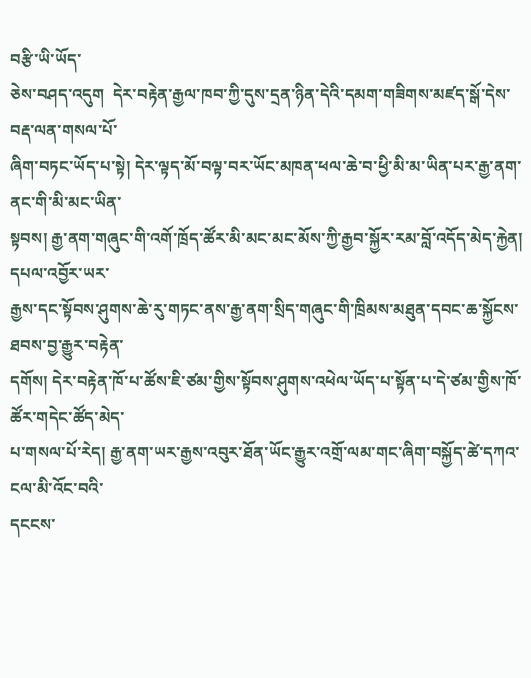བརྩི་ཡི་ཡོད་
ཅེས་བཤད་འདུག  དེར་བརྟེན་རྒྱལ་ཁབ་ཀྱི་དུས་དྲན་ཉིན་དེའི་དམག་གཟིགས་མཛད་སྒོ་དེས་བརྡ་ལན་གསལ་པོ་
ཞིག་བཏང་ཡོད་པ་སྟེ། དེར་ལྟད་མོ་བལྟ་བར་ཡོང་མཁན་ཕལ་ཆེ་བ་ཕྱི་མི་མ་ཡིན་པར་རྒྱ་ནག་ནང་གི་མི་མང་ཡིན་
སྟབས། རྒྱ་ནག་གཞུང་གི་འགོ་ཁྲོད་ཚོར་མི་མང་མང་མོས་ཀྱི་རྒྱབ་སྐྱོར་རམ་བློ་འདོད་མེད་རྐྱེན། དཔལ་འབྱོར་ཡར་
རྒྱས་དང་སྟོབས་ཤུགས་ཆེ་རུ་གཏང་ནས་རྒྱ་ནག་སྲིད་གཞུང་གི་ཁྲིམས་མཐུན་དབང་ཆ་སྐྱོངས་ཐབས་བྱ་རྒྱུར་བརྟེན་
དགོས། དེར་བརྟེན་ཁོ་པ་ཚོས་ཇི་ཙམ་གྱིས་སྟོབས་ཤུགས་འཕེལ་ཡོད་པ་སྟོན་པ་དེ་ཙམ་གྱིས་ཁོ་ཚོར་གདེང་ཚོད་མེད་
པ་གསལ་པོ་རེད། རྒྱ་ནག་ཡར་རྒྱས་འབུར་ཐོན་ཡོང་རྒྱུར་འགྲོ་ལམ་གང་ཞིག་བསྐྱོད་ཚེ་དཀའ་ངལ་མི་འོང་བའི་
དངངས་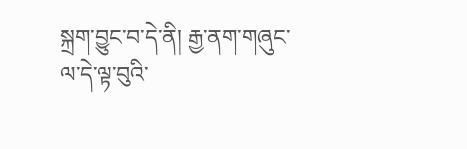སྐྲག་བྱུང་བ་དེ་ནི། རྒྱ་ནག་གཞུང་ལ་དེ་ལྟ་བུའི་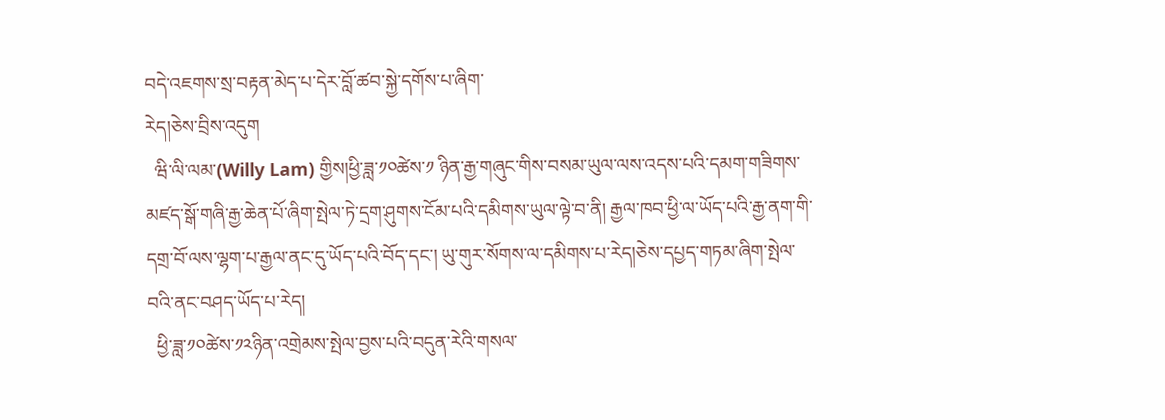བདེ་འཇགས་སྲ་བརྟན་མེད་པ་དེར་བློ་ཚབ་སྐྱེ་དགོས་པ་ཞིག་
རེད།ཅེས་བྲིས་འདུག
  ཝི་ལི་ལམ་(Willy Lam) གྱིས།ཕྱི་ཟླ་༡༠ཚེས་༡ ཉིན་རྒྱ་གཞུང་གིས་བསམ་ཡུལ་ལས་འདས་པའི་དམག་གཟིགས་
མཛད་སྒོ་གཞི་རྒྱ་ཆེན་པོ་ཞིག་སྤེལ་ཏེ་དྲག་ཤུགས་ངོམ་པའི་དམིགས་ཡུལ་ལྟེ་བ་ནི། རྒྱལ་ཁབ་ཕྱི་ལ་ཡོད་པའི་རྒྱ་ནག་གི་
དགྲ་བོ་ལས་ལྷག་པ་རྒྱལ་ནང་དུ་ཡོད་པའི་བོད་དང་། ཡུ་གུར་སོགས་ལ་དམིགས་པ་རེད།ཅེས་དཔྱད་གཏམ་ཞིག་སྤེལ་
བའི་ནང་བཤད་ཡོད་པ་རེད།
  ཕྱི་ཟླ་༡༠ཚེས་༡༢ཉིན་འགྲེམས་སྤེལ་བྱས་པའི་བདུན་རེའི་གསལ་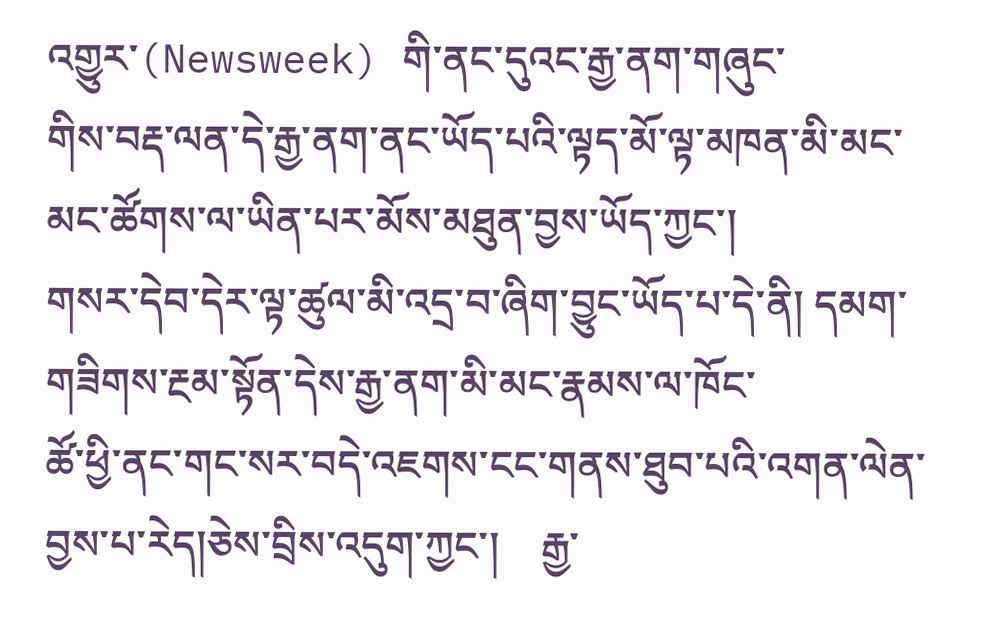འགྱུར་(Newsweek) གི་ནང་དུའང་རྒྱ་ནག་གཞུང་
གིས་བརྡ་ལན་དེ་རྒྱ་ནག་ནང་ཡོད་པའི་ལྟད་མོ་ལྟ་མཁན་མི་མང་མང་ཚོགས་ལ་ཡིན་པར་མོས་མཐུན་བྱས་ཡོད་ཀྱང་།
གསར་དེབ་དེར་ལྟ་ཚུལ་མི་འདྲ་བ་ཞིག་བྱུང་ཡོད་པ་དེ་ནི། དམག་གཟིགས་རྔམ་སྟོན་དེས་རྒྱ་ནག་མི་མང་རྣམས་ལ་ཁོང་
ཚོ་ཕྱི་ནང་གང་སར་བདེ་འཇགས་ངང་གནས་ཐུབ་པའི་འགན་ལེན་བྱས་པ་རེད།ཅེས་བྲིས་འདུག་ཀྱང་།    རྒྱ་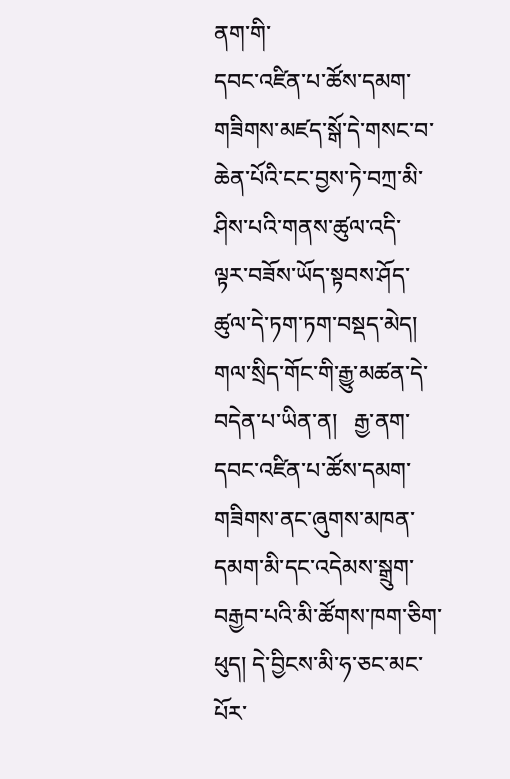ནག་གི་
དབང་འཛིན་པ་ཚོས་དམག་གཟིགས་མཛད་སྒོ་དེ་གསང་བ་ཆེན་པོའི་ངང་བྱས་ཏེ་བཀྲ་མི་ཤིས་པའི་གནས་ཚུལ་འདི་
ལྟར་བཟོས་ཡོད་སྟབས་ཤོད་ཚུལ་དེ་ཏག་ཏག་བསྡད་མེད། གལ་སྲིད་གོང་གི་རྒྱུ་མཚན་དེ་བདེན་པ་ཡིན་ན།   རྒྱ་ནག་
དབང་འཛིན་པ་ཚོས་དམག་གཟིགས་ནང་ཞུགས་མཁན་དམག་མི་དང་འདེམས་སྒྲུག་བརྒྱབ་པའི་མི་ཚོགས་ཁག་ཅིག་
ཕུད། དེ་བྱིངས་མི་ཧ་ཅང་མང་པོར་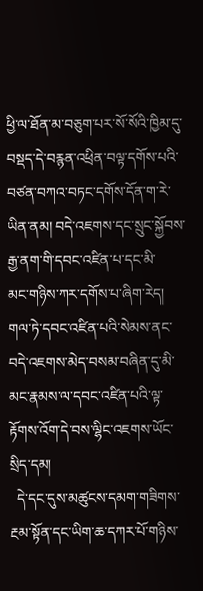ཕྱི་ལ་ཐོན་མ་བཅུག་པར་སོ་སོའི་ཁྱིམ་དུ་བསྡད་དེ་བརྙན་འཕྲིན་བལྟ་དགོས་པའི་
བཙན་བཀའ་བཏང་དགོས་དོན་ག་རེ་ཡིན་ནམ། བདེ་འཇགས་དང་སྲུང་སྐྱོབས་རྒྱ་ནག་གི་དབང་འཛིན་པ་དང་མི་
མང་གཉིས་ཀར་དགོས་པ་ཞིག་རེད། གལ་ཏེ་དབང་འཛིན་པའི་སེམས་ནང་བདེ་འཇགས་མེད་བསམ་བཞིན་དུ་མི་
མང་རྣམས་ལ་དབང་འཛིན་པའི་ལྟ་རྟོགས་འོག་དེ་བས་ལྷིང་འཇགས་ཡོང་སྲིད་དམ།
  དེ་དང་དུས་མཚུངས་དམག་གཟིགས་རྔམ་སྟོན་དང་ཡིག་ཆ་དཀར་པོ་གཉིས་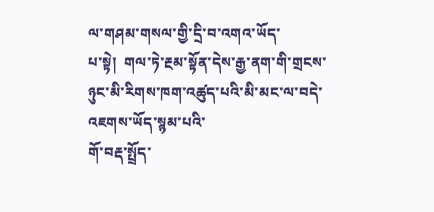ལ་གཤམ་གསལ་གྱི་དྲི་བ་འགའ་ཡོད་
པ་སྟེ།  གལ་ཏེ་རྔམ་སྟོན་དེས་རྒྱ་ནག་གི་གྲངས་ཉུང་མི་རིགས་ཁག་འཚུད་པའི་མི་མང་ལ་བདེ་འཇགས་ཡོད་སྙམ་པའི་
གོ་བརྡ་སྤྲོད་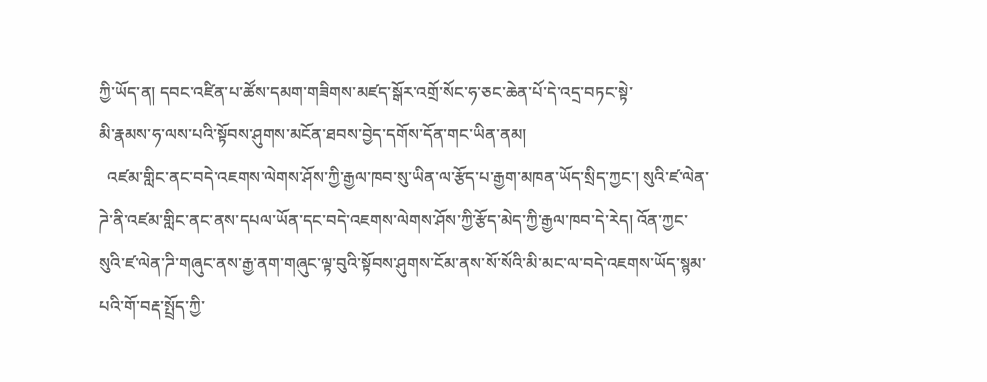ཀྱི་ཡོད་ན། དབང་འཛིན་པ་ཚོས་དམག་གཟིགས་མཛད་སྒོར་འགྲོ་སོང་ཧ་ཅང་ཆེན་པོ་དེ་འདྲ་བཏང་སྟེ་
མི་རྣམས་ཧ་ལས་པའི་སྟོབས་ཤུགས་མངོན་ཐབས་བྱེད་དགོས་དོན་གང་ཡིན་ནམ།
  འཛམ་གླིང་ནང་བདེ་འཇགས་ལེགས་ཤོས་ཀྱི་རྒྱལ་ཁབ་སུ་ཡིན་ལ་རྩོད་པ་རྒྱག་མཁན་ཡོད་སྲིད་ཀྱང་། སུའི་ཛ་ལེན་
ཌེ་ནི་འཛམ་གླིང་ནང་ནས་དཔལ་ཡོན་དང་བདེ་འཇགས་ལེགས་ཤོས་ཀྱི་རྩོད་མེད་ཀྱི་རྒྱལ་ཁབ་དེ་རེད། འོན་ཀྱང་
སུའི་ཛ་ལེན་ཌི་གཞུང་ནས་རྒྱ་ནག་གཞུང་ལྟ་བུའི་སྟོབས་ཤུགས་ངོམ་ནས་སོ་སོའི་མི་མང་ལ་བདེ་འཇགས་ཡོད་སྙམ་
པའི་གོ་བརྡ་སྤྲོད་ཀྱི་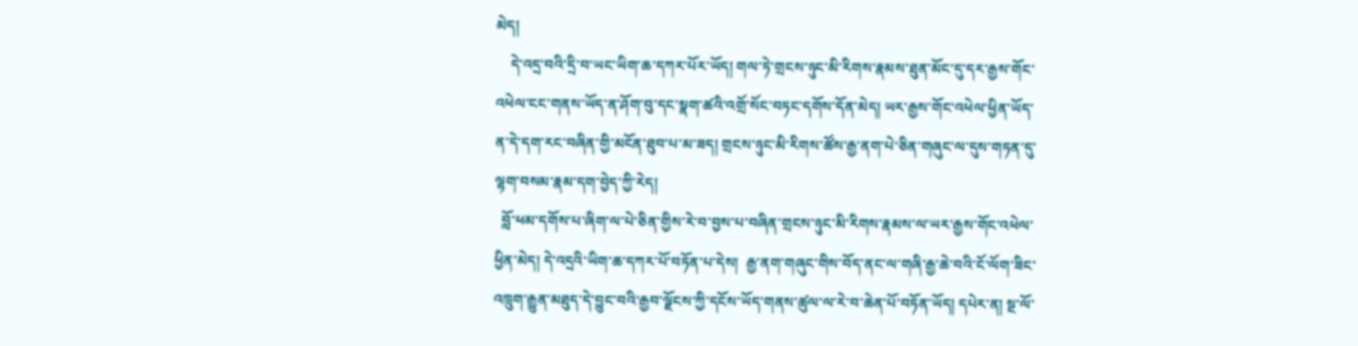མེད།
    དེ་འདྲ་བའི་དྲི་བ་ཡང་ཡིག་ཆ་དཀར་པོར་ཡོད། གལ་ཏེ་གྲངས་ཉུང་མི་རིགས་རྣམས་ཐུན་མོང་དུ་དར་རྒྱས་གོང་
འཕེལ་ངང་གནས་ཡོད་ན་ཤོག་བུ་དང་སྣག་ཚའི་འགྲོ་སོང་བཏང་དགོས་དོན་མེད། ཡར་རྒྱས་གོང་འཕེལ་ཕྱིན་ཡོད་
ན་དེ་དག་རང་བཞིན་གྱི་མངོན་ཐུབ་པ་མ་ཟད། གྲངས་ཉུང་མི་རིགས་ཚོས་རྒྱ་ནག་པེ་ཅིན་གཞུང་ལ་དུས་གཏན་དུ་
ལྷག་བསམ་རྣམ་དག་བྱེད་ཀྱི་རེད།
  བློ་ཕམ་དགོས་པ་ཞིག་ལ་པེ་ཅིན་གྱིས་རེ་བ་བྱས་པ་བཞིན་གྲངས་ཉུང་མི་རིགས་རྣམས་ལ་ཡར་རྒྱས་གོང་འཕེལ་
ཕྱིན་མེད། དེ་འདྲའི་ཡིག་ཆ་དཀར་པོ་བཏོན་པ་དེས།  རྒྱ་ནག་གཞུང་གིས་བོད་ནང་ལ་གཞི་རྒྱ་ཆེ་བའི་ངོ་ལོག་ཟིང་
འཁྲུག་རྒྱུན་མཐུད་དེ་བྱུང་བའི་རྒྱབ་ལྗོངས་ཀྱི་དངོས་ཡོད་གནས་ཚུལ་ལ་རེ་བ་ཆེན་པོ་བཏོན་ཡོད། དཔེར་ན། སྔ་ལོ་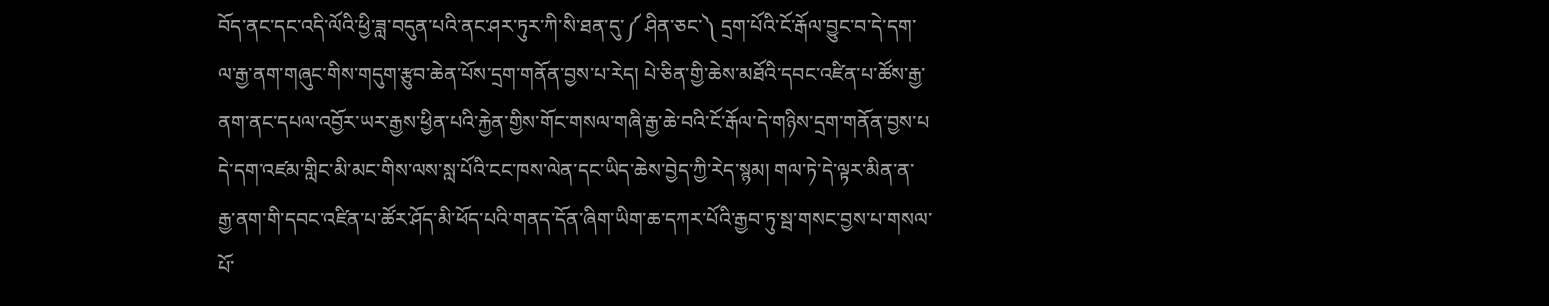བོད་ནང་དང་འདི་ལོའི་ཕྱི་ཟླ་བདུན་པའི་ནང་ཤར་ཏུར་ཀི་སི་ཐན་དུ་༼ ཤིན་ཅང་༽ དྲག་པོའི་ངོ་རྒོལ་བྱུང་བ་དེ་དག་
ལ་རྒྱ་ནག་གཞུང་གིས་གདུག་རྩུབ་ཆེན་པོས་དྲག་གནོན་བྱས་པ་རེད། པེ་ཅིན་གྱི་ཆེས་མཐོའི་དབང་འཛིན་པ་ཚོས་རྒྱ་
ནག་ནང་དཔལ་འབྱོར་ཡར་རྒྱས་ཕྱིན་པའི་རྐྱེན་གྱིས་གོང་གསལ་གཞི་རྒྱ་ཆེ་བའི་ངོ་རྒོལ་དེ་གཉིས་དྲག་གནོན་བྱས་པ
དེ་དག་འཛམ་གླིང་མི་མང་གིས་ལས་སླ་པོའི་ངང་ཁས་ལེན་དང་ཡིད་ཆེས་བྱེད་ཀྱི་རེད་སྙམ། གལ་ཏེ་དེ་ལྟར་མིན་ན་
རྒྱ་ནག་གི་དབང་འཛིན་པ་ཚོར་ཤོད་མི་ཕོད་པའི་གནད་དོན་ཞིག་ཡིག་ཆ་དཀར་པོའི་རྒྱབ་ཏུ་སྦ་གསང་བྱས་པ་གསལ་
པོ་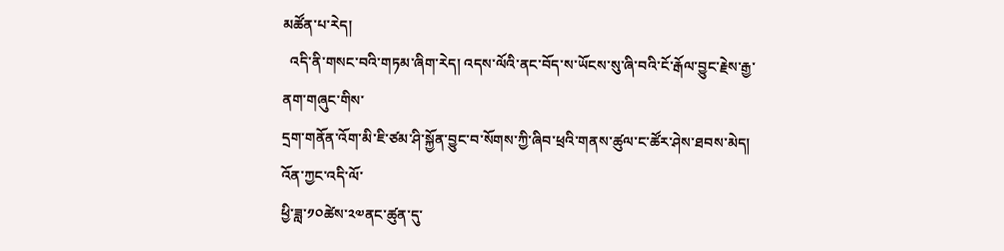མཚོན་པ་རེད།
  འདི་ནི་གསང་བའི་གཏམ་ཞིག་རེད། འདས་ལོའི་ནང་བོད་ས་ཡོངས་སུ་ཞི་བའི་ངོ་རྒོལ་བྱུང་རྗེས་རྒྱ་ནག་གཞུང་གིས་
དྲག་གནོན་འོག་མི་ཇི་ཙམ་ཤི་སྐྱོན་བྱུང་བ་སོགས་ཀྱི་ཞིབ་ཕྲའི་གནས་ཚུལ་ང་ཚོར་ཤེས་ཐབས་མེད། འོན་ཀྱང་འདི་ལོ་
ཕྱི་ཟླ་༡༠ཚེས་༢༧ནང་ཚུན་དུ་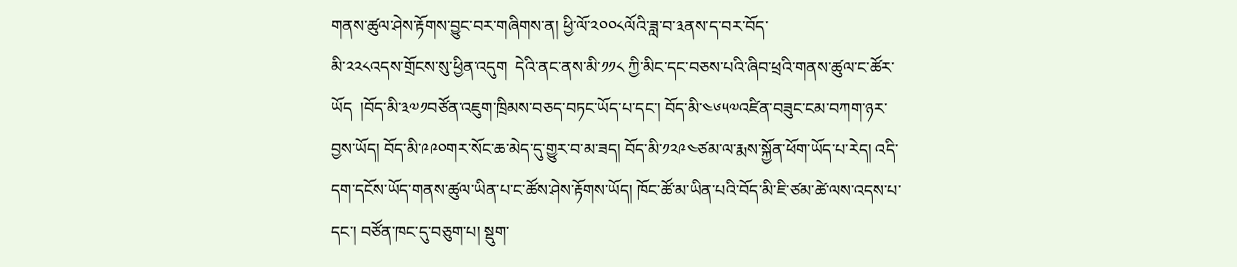གནས་ཚུལ་ཤེས་རྟོགས་བྱུང་བར་གཞིགས་ན། ཕྱི་ལོ་༢༠༠༨ལོའི་ཟླ་བ་༣ནས་ད་བར་བོད་
མི་༢༢༨འདས་གྲོངས་སུ་ཕྱིན་འདུག  དེའི་ནང་ནས་མི་༡༡༨ ཀྱི་མིང་དང་བཅས་པའི་ཞིབ་ཕྲའི་གནས་ཚུལ་ང་ཚོར་
ཡོད  །བོད་མི་༣༧༡བཙོན་འཇུག་ཁྲིམས་བཅད་བཏང་ཡོད་པ་དང་། བོད་མི་༤༦༥༧འཛིན་བཟུང་ངམ་བཀག་ཉར་
བྱས་ཡོད། བོད་མི་༩༩༠གར་སོང་ཆ་མེད་དུ་གྱུར་བ་མ་ཟད། བོད་མི་༡༢༩༤ཙམ་ལ་རྨས་སྐྱོན་ཕོག་ཡོད་པ་རེད། འདི་
དག་དངོས་ཡོད་གནས་ཚུལ་ཡིན་པ་ང་ཚོས་ཤེས་རྟོགས་ཡོད། ཁོང་ཚོ་མ་ཡིན་པའི་བོད་མི་ཇི་ཙམ་ཚེ་ལས་འདས་པ་
དང་། བཙོན་ཁང་དུ་བཅུག་པ། སྡུག་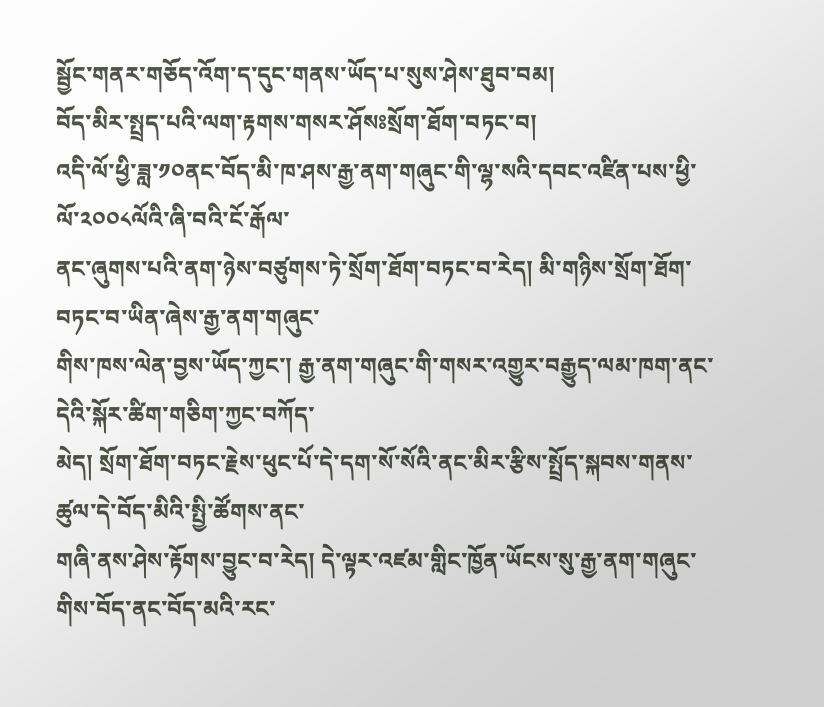སྦྱོང་གནར་གཅོད་འོག་ད་དུང་གནས་ཡོད་པ་སུས་ཤེས་ཐུབ་བམ།
བོད་མིར་སྤྲད་པའི་ལག་རྟགས་གསར་ཤོསཿསྲོག་ཐོག་བཏང་བ།
འདི་ལོ་ཕྱི་ཟླ་༡༠ནང་བོད་མི་ཁ་ཤས་རྒྱ་ནག་གཞུང་གི་ལྷ་སའི་དབང་འཛིན་པས་ཕྱི་ལོ་༢༠༠༨ལོའི་ཞི་བའི་ངོ་རྒོལ་
ནང་ཞུགས་པའི་ནག་ཉེས་བཙུགས་ཏེ་སྲོག་ཐོག་བཏང་བ་རེད། མི་གཉིས་སྲོག་ཐོག་བཏང་བ་ཡིན་ཞེས་རྒྱ་ནག་གཞུང་
གིས་ཁས་ལེན་བྱས་ཡོད་ཀྱང་། རྒྱ་ནག་གཞུང་གི་གསར་འགྱུར་བརྒྱུད་ལམ་ཁག་ནང་དེའི་སྐོར་ཚིག་གཅིག་ཀྱང་བཀོད་
མེད། སྲོག་ཐོག་བཏང་རྗེས་ཕུང་པོ་དེ་དག་སོ་སོའི་ནང་མིར་རྩིས་སྤྲོད་སྐབས་གནས་ཚུལ་དེ་བོད་མིའི་སྤྱི་ཚོགས་ནང་
གཞི་ནས་ཤེས་རྟོགས་བྱུང་བ་རེད། དེ་ལྟར་འཛམ་གླིང་ཁྱོན་ཡོངས་སུ་རྒྱ་ནག་གཞུང་གིས་བོད་ནང་བོད་མའི་རང་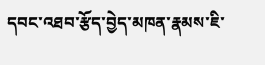དབང་འཐབ་རྩོད་བྱེད་མཁན་རྣམས་ཇི་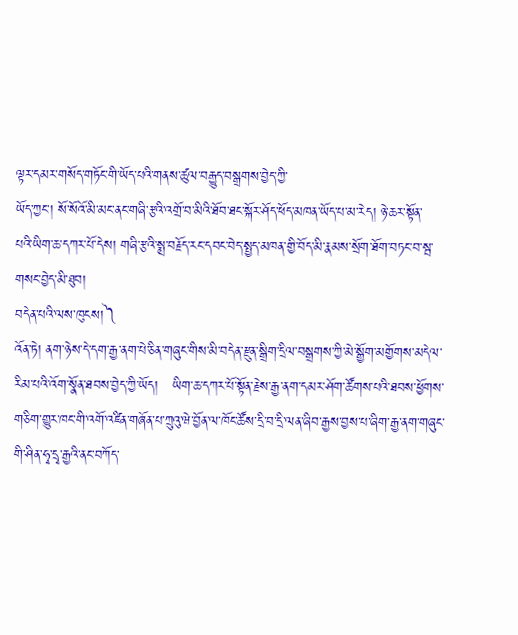ལྟར་དམར་གསོད་གཏོང་གི་ཡོད་པའི་གནས་ཚུལ་བརྒྱུད་བསྒྲགས་བྱེད་ཀྱི་
ཡོད་ཀྱང་། སོ་སོའོ་མི་མང་ནང་གཞི་རྩའི་འགྲོ་བ་མིའི་ཐོབ་ཐང་སྐོར་ཤོད་ཕོད་མཁན་ཡོད་པ་མ་རེད། ཉེ་ཆར་སྟོན་
པའི་ཡིག་ཆ་དཀར་པོ་དེས། གཞི་རྩའི་སྨྲ་བརྗོད་རང་དབང་བེད་སྤྱད་མཁན་གྱི་བོད་མི་རྣམས་སྲོག་ཐོག་བཏང་བ་སྦ་
གསང་བྱེད་མི་ཐུབ།
བདེན་པའི་ལས་ཁུངས།༽
འོན་ཏེ། ནག་ཉེས་དེ་དག་རྒྱ་ནག་པེ་ཅིན་གཞུང་གིས་མི་བདེན་རྫུན་སྒྲིག་དྲིལ་བསྒྲགས་ཀྱི་མེ་སྒྱོག་མགྱོགས་མདེལ་
རིམ་པའི་འོག་སྣོན་ཐབས་བྱེད་ཀྱི་ཡོད།   ཡིག་ཆ་དཀར་པོ་སྟོན་རྗེས་རྒྱ་ནག་དམར་ཤོག་ཚོགས་པའི་ཐབས་ཕྱོགས་
གཅིག་གྱུར་ཁང་གི་འགོ་འཛིན་གཞོན་པ་ཀྲུའུ་ཝེ་བྱོན་ལ་ཁོང་ཚོས་དྲི་བ་དྲི་ལན་ཞིབ་རྒྱས་བྱས་པ་ཞིག་རྒྱ་ནག་གཞུང་
གི་ཤིན་ཧྭ་དྲྭ་རྒྱའི་ནང་བཀོད་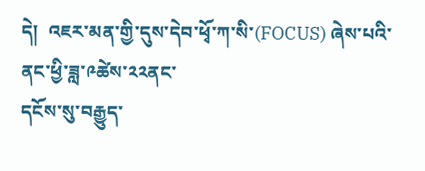དེ།  འཇར་མན་གྱི་དུས་དེབ་ཕྭོ་ཀ་སི་(FOCUS) ཞེས་པའི་ནང་ཕྱི་ཟླ་༩ཚེས་༢༢ནང་
དངོས་སུ་བརྒྱུད་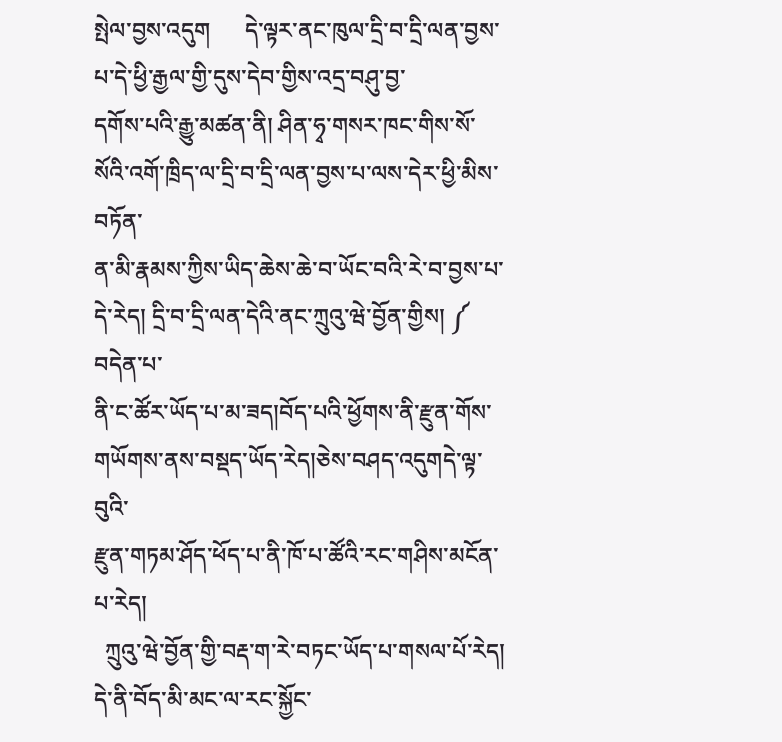སྤེལ་བྱས་འདུག      དེ་ལྟར་ནང་ཁུལ་དྲི་བ་དྲི་ལན་བྱས་པ་དེ་ཕྱི་རྒྱལ་གྱི་དུས་དེབ་གྱིས་འདྲ་བཤུ་བྱ་
དགོས་པའི་རྒྱུ་མཚན་ནི། ཤིན་ཧྭ་གསར་ཁང་གིས་སོ་སོའི་འགོ་ཁྲིད་ལ་དྲི་བ་དྲི་ལན་བྱས་པ་ལས་དེར་ཕྱི་མིས་བཏོན་
ན་མི་རྣམས་ཀྱིས་ཡིད་ཆེས་ཆེ་བ་ཡོང་བའི་རེ་བ་བྱས་པ་དེ་རེད། དྲི་བ་དྲི་ལན་དེའི་ནང་ཀྲུའུ་ཝེ་བྱོན་གྱིས། ༼ བདེན་པ་
ནི་ང་ཚོར་ཡོད་པ་མ་ཟད།བོད་པའི་ཕྱོགས་ནི་རྫུན་གོས་གཡོགས་ནས་བསྡད་ཡོད་རེད།ཅེས་བཤད་འདུགདེ་ལྟ་བུའི་
རྫུན་གཏམ་ཤོད་ཕོད་པ་ནི་ཁོ་པ་ཚོའི་རང་གཤིས་མངོན་པ་རེད།
  ཀྲུའུ་ཝེ་བྱོན་གྱི་བརྡ་ག་རེ་བཏང་ཡོད་པ་གསལ་པོ་རེད། དེ་ནི་བོད་མི་མང་ལ་རང་སྐྱོང་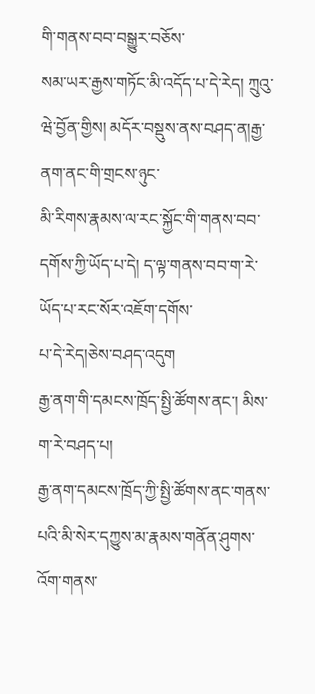གི་གནས་བབ་བསྒྱུར་བཅོས་
སམ་ཡར་རྒྱས་གཏོང་མི་འདོད་པ་དེ་རེད། ཀྲུའུ་ཝེ་བྱོན་གྱིས། མདོར་བསྡུས་ནས་བཤད་ན།རྒྱ་ནག་ནང་གི་གྲངས་ཉུང་
མི་རིགས་རྣམས་ལ་རང་སྐྱོང་གི་གནས་བབ་དགོས་ཀྱི་ཡོད་པ་དེ། ད་ལྟ་གནས་བབ་ག་རེ་ཡོད་པ་རང་སོར་འཇོག་དགོས་
པ་དེ་རེད།ཅེས་བཤད་འདུག
རྒྱ་ནག་གི་དམངས་ཁྲོད་སྤྱི་ཚོགས་ནང་། མིས་ག་རེ་བཤད་པ།
རྒྱ་ནག་དམངས་ཁྲོད་ཀྱི་སྤྱི་ཚོགས་ནང་གནས་པའི་མི་སེར་དཀྱུས་མ་རྣམས་གནོན་ཤུགས་འོག་གནས་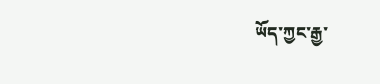ཡོད་ཀྱང་རྒྱ་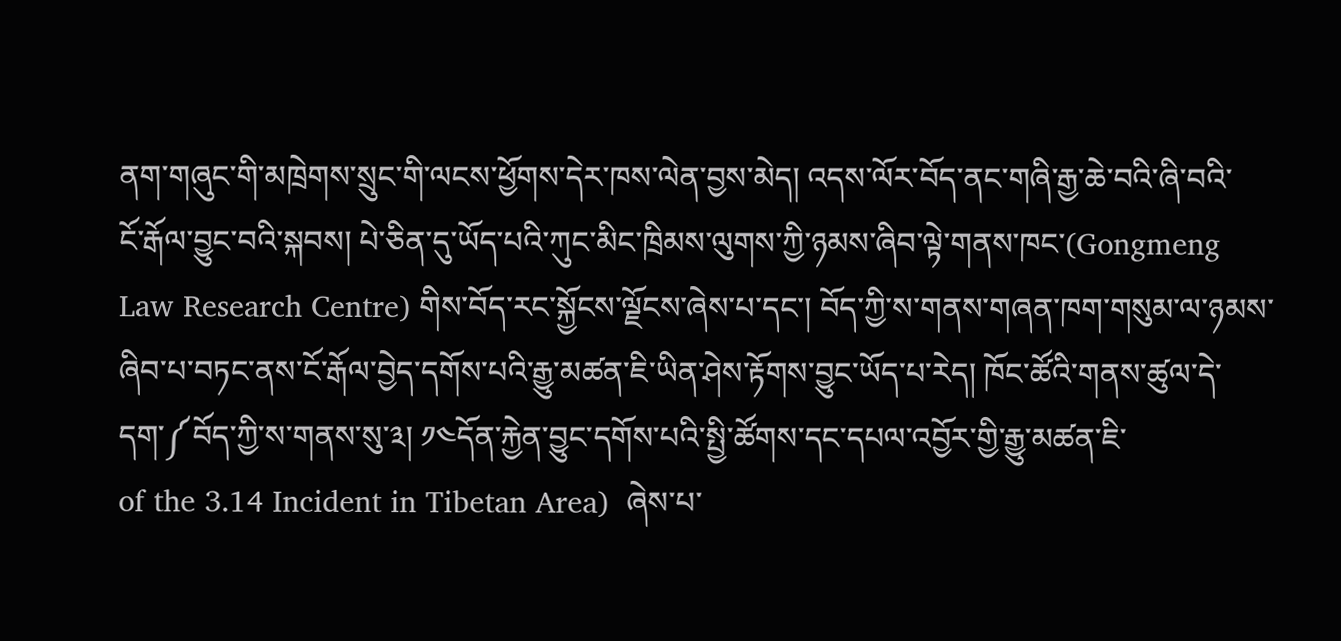ནག་གཞུང་གི་མཁྲེགས་སྲུང་གི་ལངས་ཕྱོགས་དེར་ཁས་ལེན་བྱས་མེད། འདས་ལོར་བོད་ནང་གཞི་རྒྱ་ཆེ་བའི་ཞི་བའི་
ངོ་རྒོལ་བྱུང་བའི་སྐབས། པེ་ཅིན་དུ་ཡོད་པའི་ཀུང་མིང་ཁྲིམས་ལུགས་ཀྱི་ཉམས་ཞིབ་ལྟེ་གནས་ཁང་(Gongmeng
Law Research Centre) གིས་བོད་རང་སྐྱོངས་ལྗོངས་ཞེས་པ་དང་། བོད་ཀྱི་ས་གནས་གཞན་ཁག་གསུམ་ལ་ཉམས་
ཞིབ་པ་བཏང་ནས་ངོ་རྒོལ་བྱེད་དགོས་པའི་རྒྱུ་མཚན་ཇི་ཡིན་ཤེས་རྟོགས་བྱུང་ཡོད་པ་རེད། ཁོང་ཚོའི་གནས་ཚུལ་དེ་
དག་༼བོད་ཀྱི་ས་གནས་སུ་༣། ༡༤དོན་རྐྱེན་བྱུང་དགོས་པའི་སྤྱི་ཚོགས་དང་དཔལ་འབྱོར་གྱི་རྒྱུ་མཚན་ཇི་
of the 3.14 Incident in Tibetan Area)  ཞེས་པ་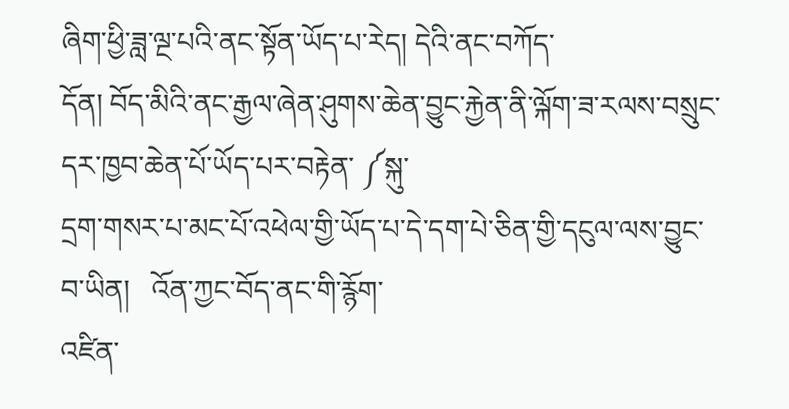ཞིག་ཕྱི་ཟླ་ལྔ་པའི་ནང་སྟོན་ཡོད་པ་རེད། དེའི་ནང་བཀོད་
དོན། བོད་མིའི་ནང་རྒྱལ་ཞེན་ཤུགས་ཆེན་བྱུང་རྐྱེན་ནི་ལྐོག་ཟ་རལས་བསྲུང་དར་ཁྱབ་ཆེན་པོ་ཡོད་པར་བརྟེན་ ༼སྐུ་
དྲག་གསར་པ་མང་པོ་འཕེལ་གྱི་ཡོད་པ་དེ་དག་པེ་ཅིན་གྱི་དངུལ་ལས་བྱུང་བ་ཡིན།   འོན་ཀྱང་བོད་ནང་གི་རྙོག་
འཛིན་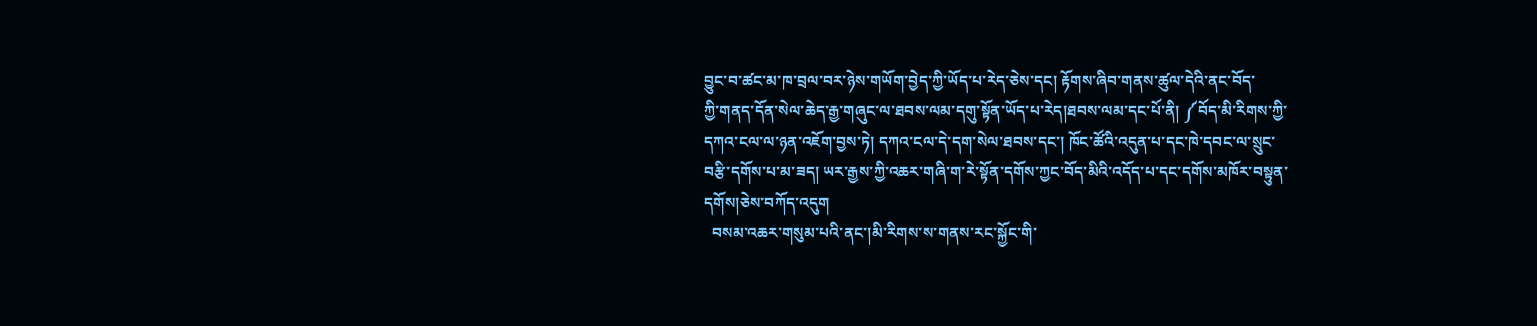བྱུང་བ་ཚང་མ་ཁ་བྲལ་བར་ཉེས་གཡོག་བྱེད་ཀྱི་ཡོད་པ་རེད་ཅེས་དང། རྟོགས་ཞིབ་གནས་ཚུལ་དེའི་ནང་བོད་
ཀྱི་གནད་དོན་སེལ་ཆེད་རྒྱ་གཞུང་ལ་ཐབས་ལམ་དགུ་སྟོན་ཡོད་པ་རེད།ཐབས་ལམ་དང་པོ་ནི། ༼བོད་མི་རིགས་ཀྱི་
དཀའ་ངལ་ལ་ཉན་འཇོག་བྱས་ཏེ། དཀའ་ངལ་དེ་དག་སེལ་ཐབས་དང་། ཁོང་ཚོའི་འདུན་པ་དང་ཁེ་དབང་ལ་སྲུང་
བརྩི་དགོས་པ་མ་ཟད། ཡར་རྒྱས་ཀྱི་འཆར་གཞི་ག་རེ་སྟོན་དགོས་ཀྱང་བོད་མིའི་འདོད་པ་དང་དགོས་མཁོར་བསྟུན་
དགོས།ཅེས་བཀོད་འདུག
  བསམ་འཆར་གསུམ་པའི་ནང་།མི་རིགས་ས་གནས་རང་སྐྱོང་གི་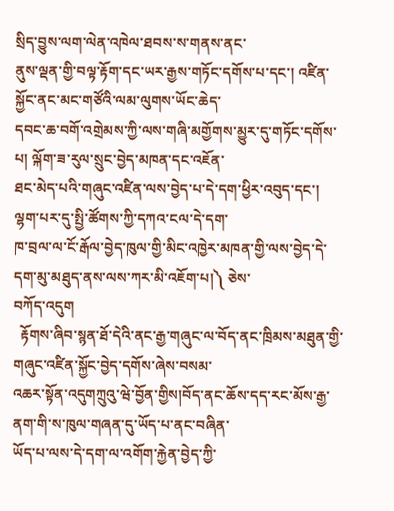སྲིད་བྱུས་ལག་ལེན་འཁེལ་ཐབས་ས་གནས་ནང་
ནུས་ལྡན་གྱི་བལྟ་རྟོག་དང་ཡར་རྒྱས་གཏོང་དགོས་པ་དང་། འཛིན་སྐྱོང་ནང་མང་གཙོའི་ལམ་ལུགས་ཡོང་ཆེད་
དབང་ཆ་བགོ་འགྲེམས་ཀྱི་ལས་གཞི་མགྱོགས་མྱུར་དུ་གཏོང་དགོས་པ། ལྐོག་ཟ་རུལ་སྲུང་བྱེད་མཁན་དང་འཇོན་
ཐང་མེད་པའི་གཞུང་འཛིན་ལས་བྱེད་པ་དེ་དག་ཕྱིར་འབུད་དང་། ལྷག་པར་དུ་སྤྱི་ཚོགས་ཀྱི་དཀའ་ངལ་དེ་དག་
ཁ་བྲལ་ལ་ངོ་རྒོལ་བྱེད་ཁུལ་གྱི་མིང་འཁྱེར་མཁན་གྱི་ལས་བྱེད་དེ་དག་མུ་མཐུད་ནས་ལས་ཀར་མི་འཇོག་པ།༽ ཅེས་
བཀོད་འདུག
  རྟོགས་ཞིབ་སྙན་ཐོ་དེའི་ནང་རྒྱ་གཞུང་ལ་བོད་ནང་ཁྲིམས་མཐུན་གྱི་གཞུང་འཛིན་སྐྱོང་བྱེད་དགོས་ཞེས་བསམ་
འཆར་སྟོན་འདུགཀྲུའུ་ཝེ་བྱོན་གྱིས།བོད་ནང་ཆོས་དད་རང་མོས་རྒྱ་ནག་གི་ས་ཁུལ་གཞན་དུ་ཡོད་པ་ནང་བཞིན་
ཡོད་པ་ལས་དེ་དག་ལ་འགོག་རྐྱེན་བྱེད་ཀྱི་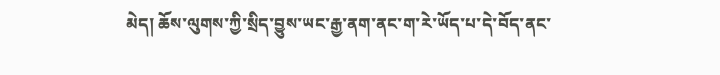མེད། ཆོས་ལུགས་ཀྱི་སྲིད་བྱུས་ཡང་རྒྱ་ནག་ནང་ག་རེ་ཡོད་པ་དེ་བོད་ནང་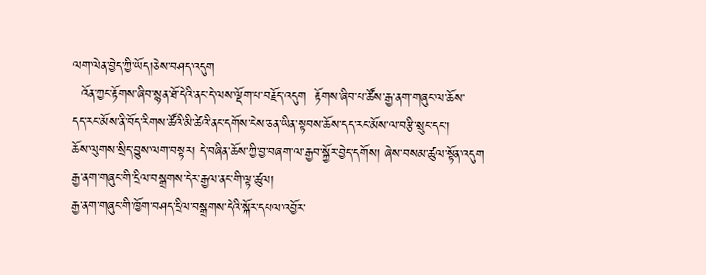ལག་ལེན་བྱེད་ཀྱི་ཡོད།ཅེས་བཤད་འདུག
  འོན་ཀྱང་རྟོགས་ཞིབ་སྙན་ཐོ་དེའི་ནང་དེ་ལས་ལྡོག་པ་བརྗོད་འདུག  རྟོགས་ཞིབ་པ་ཚོས་རྒྱ་ནག་གཞུང་ལ་ཆོས་
དད་རང་མོས་ནི་བོད་རིགས་ཚོའི་མི་ཚེའི་ནང་དགོས་ངེས་ཅན་ཡིན་སྟབས་ཆོས་དད་རང་མོས་ལ་བརྩི་སྲུང་དང་།
ཆོས་ལུགས་སྲིད་བྱུས་ལག་བསྟར། དེ་བཞིན་ཆོས་ཀྱི་བྱ་བཞག་ལ་རྒྱབ་སྐྱོར་བྱེད་དགོས། ཞེས་བསམ་ཚུལ་སྟོན་འདུག
རྒྱ་ནག་གཞུང་གི་དྲིལ་བསྒྲགས་དེར་རྒྱལ་ནང་གི་ལྟ་ཚུལ།
རྒྱ་ནག་གཞུང་གི་ཁྱོག་བཤད་དྲིལ་བསྒྲགས་དེའི་སྐོར་དཔལ་འབྱོར་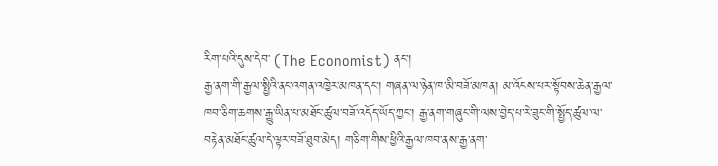རིག་པའི་དུས་དེབ་ (The Economist) ནང་།
རྒྱ་ནག་གི་རྒྱལ་སྤྱིའི་ནང་འགན་འཁྱེར་མཁན་དང་། གཞན་ལ་ཉེན་ཁ་མི་བཟོ་མཁན། མ་འོངས་པར་སྟོབས་ཆེན་རྒྱལ་
ཁབ་ཅིག་ཆགས་རྒྱུ་ཡིན་པ་མཐོང་ཚུལ་བཟོ་འདོད་ཡོད་ཀྱང་། རྒྱ་ནག་གཞུང་གི་ལས་བྱེད་པ་རེ་ཟུང་གི་སྤྱོད་ཚུལ་ལ་
བརྟེན་མཐོང་ཚུལ་དེ་ལྟར་བཟོ་ཐུབ་མེད། གཅིག་གིས་ཕྱིའི་རྒྱལ་ཁབ་ནས་རྒྱ་ནག་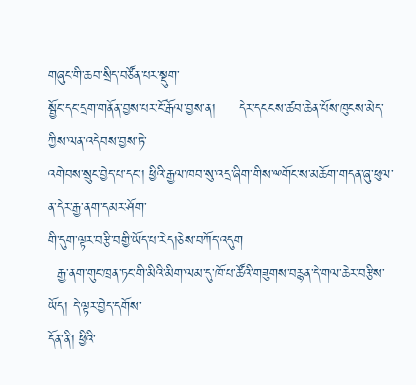གཞུང་གི་ཆབ་སྲིད་བཙོན་པར་སྡུག་
སྦྱོང་དང་དྲག་གནོན་བྱས་པར་ངོ་རྒོལ་བྱས་ན།     དེར་དངངས་ཚབ་ཆེན་པོས་ཁུངས་མེད་ཀྱིས་ལན་འདེབས་བྱས་ཏེ་
འགེབས་སྲུང་བྱེད་པ་དང་། ཕྱིའི་རྒྱལ་ཁབ་སུ་འདྲ་ཞིག་གིས་ྋགོང་ས་མཆོག་གདན་ཞུ་ཕུལ་ན་དེར་རྒྱ་ནག་དམར་ཤོག་
གི་དུག་ལྟར་བརྩི་བགྱི་ཡོད་པ་རེད།ཅེས་བཀོད་འདུག
  རྒྱ་ནག་གུང་ཁྲན་ཏང་གི་མིའི་མིག་ལམ་དུ་ཁོ་པ་ཚོའི་གཟུགས་བརྙན་དེ་གལ་ཆེར་བརྩིས་ཡོད། དེ་ལྟར་བྱེད་དགོས་
དོན་ནི། ཕྱིའི་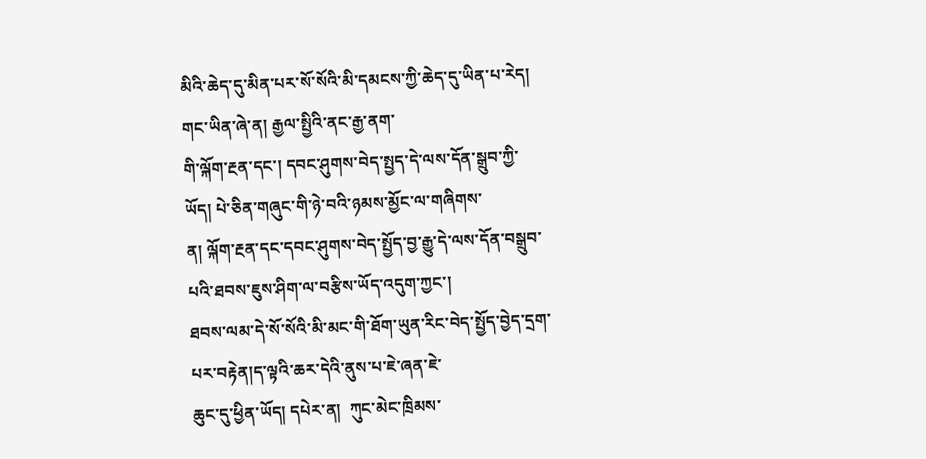མིའི་ཆེད་དུ་མིན་པར་སོ་སོའི་མི་དམངས་ཀྱི་ཆེད་དུ་ཡིན་པ་རེད། གང་ཡིན་ཞེ་ན། རྒྱལ་སྤྱིའི་ནང་རྒྱ་ནག་
གི་ལྐོག་རྔན་དང་། དབང་ཤུགས་བེད་སྤྱད་དེ་ལས་དོན་སྒྲུབ་ཀྱི་ཡོད། པེ་ཅིན་གཞུང་གི་ཉེ་བའི་ཉམས་མྱོང་ལ་གཞིགས་
ན། ལྐོག་རྔན་དང་དབང་ཤུགས་བེད་སྤྱོད་བྱ་རྒྱུ་དེ་ལས་དོན་བསྒྲུབ་པའི་ཐབས་ཇུས་ཤིག་ལ་བརྩིས་ཡོད་འདུག་ཀྱང་།
ཐབས་ལམ་དེ་སོ་སོའི་མི་མང་གི་ཐོག་ཡུན་རིང་བེད་སྤྱོད་བྱེད་དྲག་པར་བརྟེན།ད་ལྟའི་ཆར་དེའི་ནུས་པ་ཇེ་ཞན་ཇེ་
ཆུང་དུ་ཕྱིན་ཡོད། དཔེར་ན།  ཀུང་མེང་ཁྲིམས་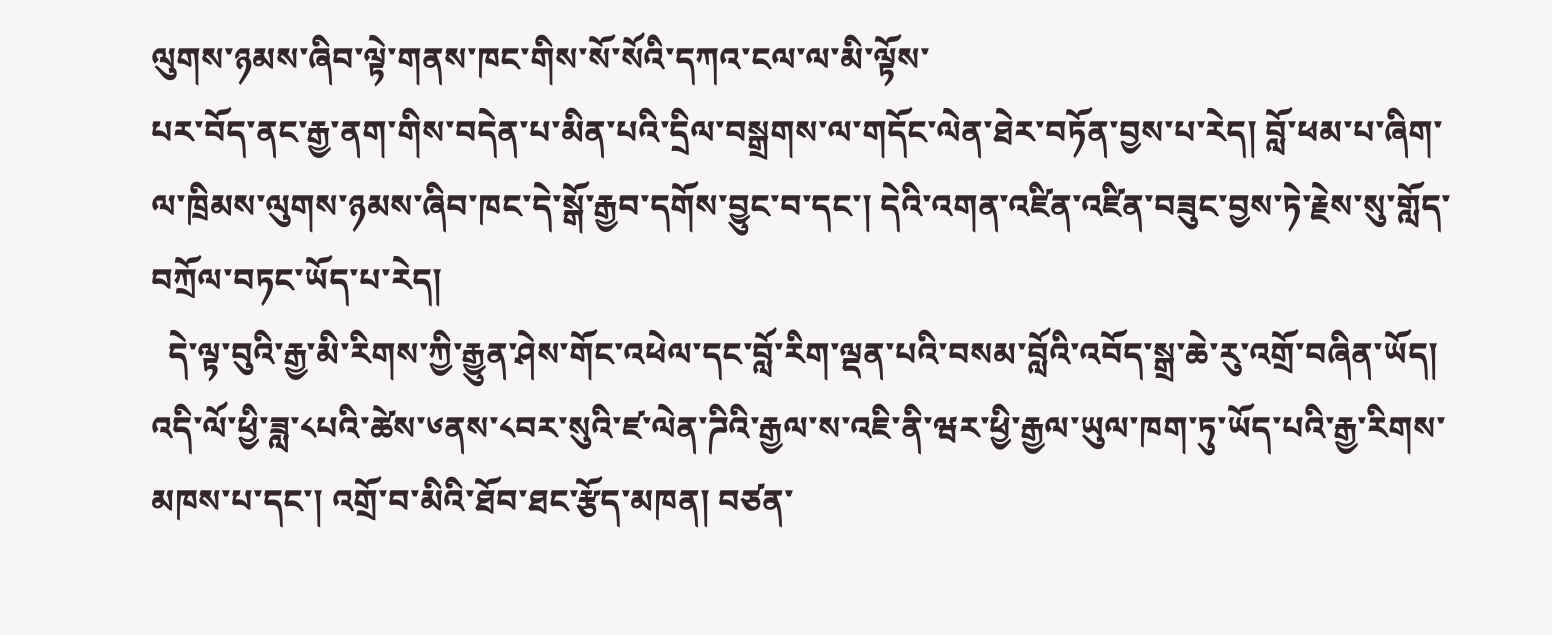ལུགས་ཉམས་ཞིབ་ལྟེ་གནས་ཁང་གིས་སོ་སོའི་དཀའ་ངལ་ལ་མི་ལྟོས་
པར་བོད་ནང་རྒྱ་ནག་གིས་བདེན་པ་མིན་པའི་དྲིལ་བསྒྲགས་ལ་གདོང་ལེན་ཐེར་བཏོན་བྱས་པ་རེད། བློ་ཕམ་པ་ཞིག་
ལ་ཁྲིམས་ལུགས་ཉམས་ཞིབ་ཁང་དེ་སྒོ་རྒྱབ་དགོས་བྱུང་བ་དང་། དེའི་འགན་འཛིན་འཛིན་བཟུང་བྱས་ཏེ་རྗེས་སུ་གློད་
བཀྲོལ་བཏང་ཡོད་པ་རེད།
  དེ་ལྟ་བུའི་རྒྱ་མི་རིགས་ཀྱི་རྒྱུན་ཤེས་གོང་འཕེལ་དང་བློ་རིག་ལྡན་པའི་བསམ་བློའི་འབོད་སྒྲ་ཆེ་རུ་འགྲོ་བཞིན་ཡོད།
འདི་ལོ་ཕྱི་ཟླ་༨པའི་ཚེས་༦ནས་༨བར་སུའི་ཛ་ལེན་ཌིའི་རྒྱལ་ས་འཇི་ནི་ཝར་ཕྱི་རྒྱལ་ཡུལ་ཁག་ཏུ་ཡོད་པའི་རྒྱ་རིགས་
མཁས་པ་དང་། འགྲོ་བ་མིའི་ཐོབ་ཐང་རྩོད་མཁན། བཙན་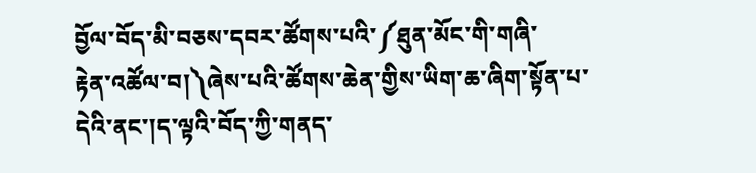བྱོལ་བོད་མི་བཅས་དབར་ཚོགས་པའི་༼ཐུན་མོང་གི་གཞི་
རྟེན་འཚོལ་བ།༽ཞེས་པའི་ཚོགས་ཆེན་གྱིས་ཡིག་ཆ་ཞིག་སྟོན་པ་དེའི་ནང་།ད་ལྟའི་བོད་ཀྱི་གནད་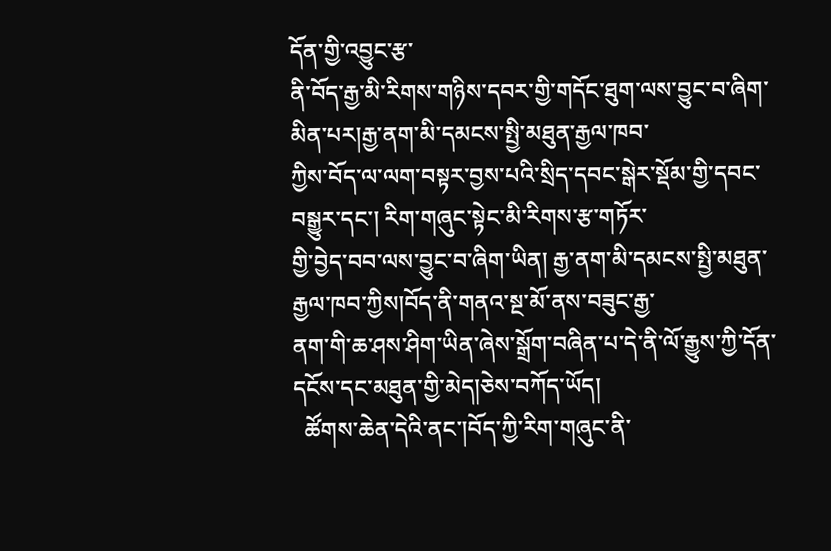དོན་གྱི་འབྱུང་རྩ་
ནི་བོད་རྒྱ་མི་རིགས་གཉིས་དབར་གྱི་གདོང་ཐུག་ལས་བྱུང་བ་ཞིག་མིན་པར།རྒྱ་ནག་མི་དམངས་སྤྱི་མཐུན་རྒྱལ་ཁབ་
ཀྱིས་བོད་ལ་ལག་བསྟར་བྱས་པའི་སྲིད་དབང་སྒེར་སྡོམ་གྱི་དབང་བསྒྱུར་དང་། རིག་གཞུང་སྟེང་མི་རིགས་རྩ་གཏོར་
གྱི་བྱེད་བབ་ལས་བྱུང་བ་ཞིག་ཡིན། རྒྱ་ནག་མི་དམངས་སྤྱི་མཐུན་རྒྱལ་ཁབ་ཀྱིས།བོད་ནི་གནའ་སྔ་མོ་ནས་བཟུང་རྒྱ་
ནག་གི་ཆ་ཤས་ཤིག་ཡིན་ཞེས་སྒྲོག་བཞིན་པ་དེ་ནི་ལོ་རྒྱུས་ཀྱི་དོན་དངོས་དང་མཐུན་གྱི་མེད།ཅེས་བཀོད་ཡོད།
  ཚོགས་ཆེན་དེའི་ནང་།བོད་ཀྱི་རིག་གཞུང་ནི་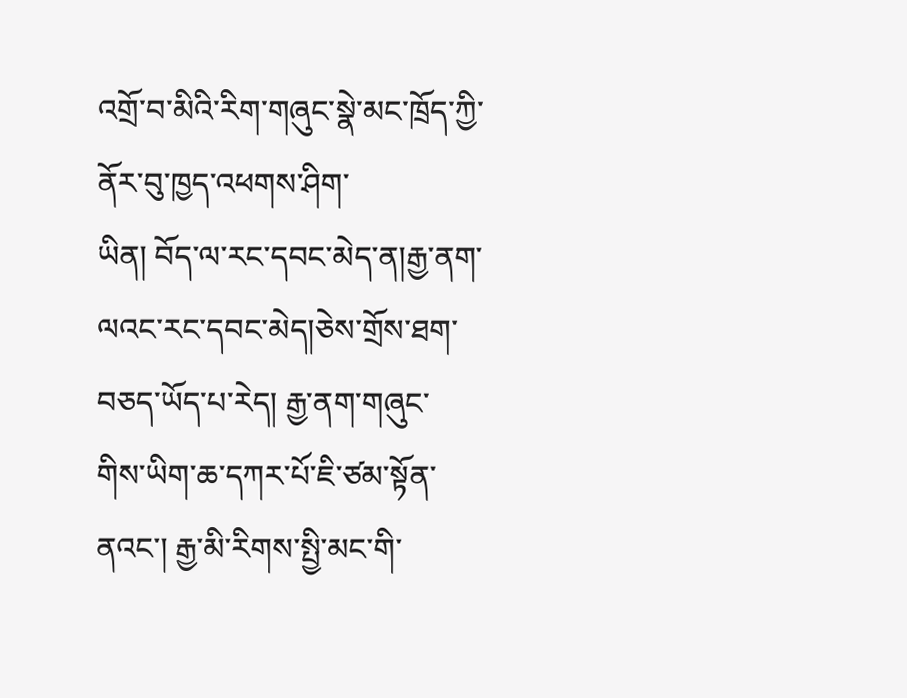འགྲོ་བ་མིའི་རིག་གཞུང་སྣེ་མང་ཁྲོད་ཀྱི་ནོར་བུ་ཁྱད་འཕགས་ཤིག་
ཡིན། བོད་ལ་རང་དབང་མེད་ན།རྒྱ་ནག་ལའང་རང་དབང་མེད།ཅེས་གྲོས་ཐག་བཅད་ཡོད་པ་རེད། རྒྱ་ནག་གཞུང་
གིས་ཡིག་ཆ་དཀར་པོ་ཇི་ཙམ་སྟོན་ནའང་། རྒྱ་མི་རིགས་སྤྱི་མང་གི་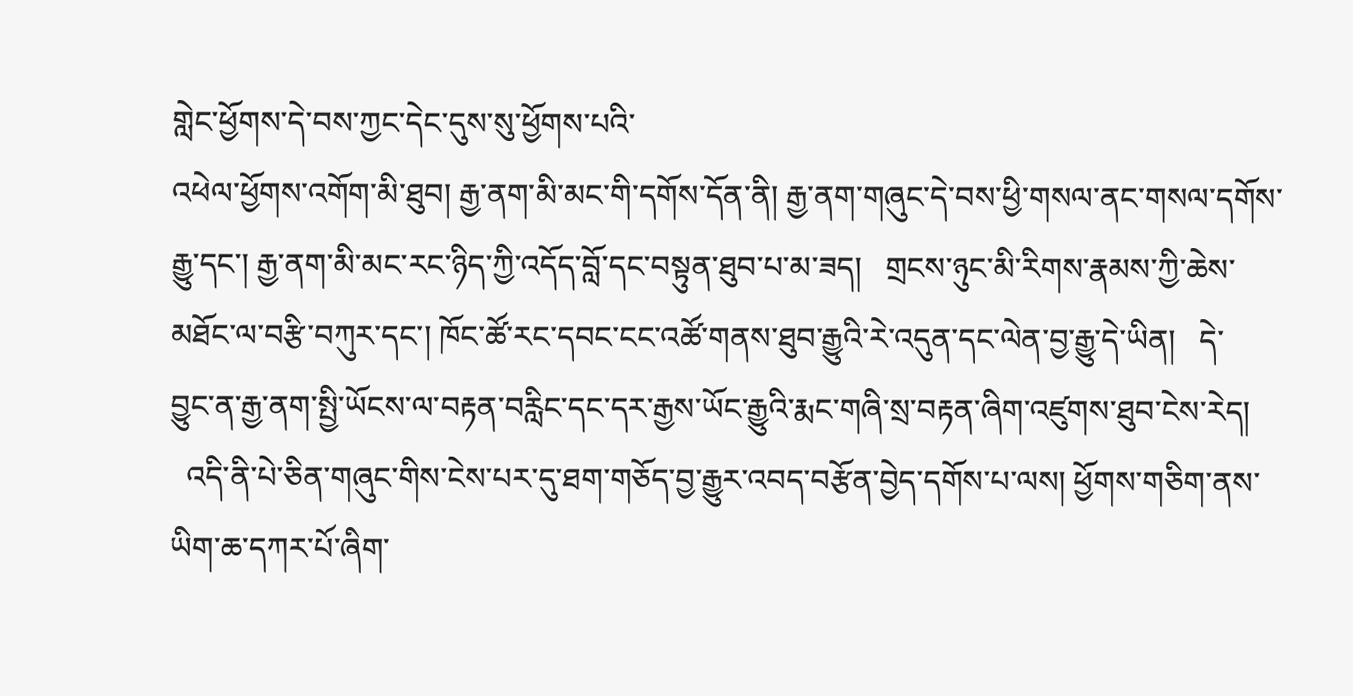གླེང་ཕྱོགས་དེ་བས་ཀྱང་དེང་དུས་སུ་ཕྱོགས་པའི་
འཕེལ་ཕྱོགས་འགོག་མི་ཐུབ། རྒྱ་ནག་མི་མང་གི་དགོས་དོན་ནི། རྒྱ་ནག་གཞུང་དེ་བས་ཕྱི་གསལ་ནང་གསལ་དགོས་
རྒྱུ་དང་། རྒྱ་ནག་མི་མང་རང་ཉིད་ཀྱི་འདོད་བློ་དང་བསྟུན་ཐུབ་པ་མ་ཟད།   གྲངས་ཉུང་མི་རིགས་རྣམས་ཀྱི་ཆེས་
མཐོང་ལ་བརྩི་བཀུར་དང་། ཁོང་ཚོ་རང་དབང་ངང་འཚོ་གནས་ཐུབ་རྒྱུའི་རེ་འདུན་དང་ལེན་བྱ་རྒྱུ་དེ་ཡིན།   དེ་
བྱུང་ན་རྒྱ་ནག་སྤྱི་ཡོངས་ལ་བརྟན་བརླིང་དང་དར་རྒྱས་ཡོང་རྒྱུའི་རྨང་གཞི་སྲ་བརྟན་ཞིག་འཛུགས་ཐུབ་ངེས་རེད།
  འདི་ནི་པེ་ཅིན་གཞུང་གིས་ངེས་པར་དུ་ཐག་གཅོད་བྱ་རྒྱུར་འབད་བརྩོན་བྱེད་དགོས་པ་ལས། ཕྱོགས་གཅིག་ནས་
ཡིག་ཆ་དཀར་པོ་ཞིག་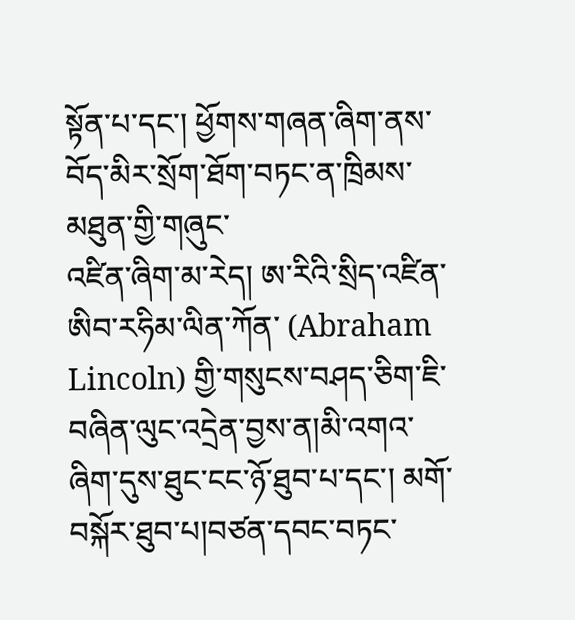སྟོན་པ་དང་། ཕྱོགས་གཞན་ཞིག་ནས་བོད་མིར་སྲོག་ཐོག་བཏང་ན་ཁྲིམས་མཐུན་གྱི་གཞུང་
འཛིན་ཞིག་མ་རེད། ཨ་རིའི་སྲིད་འཛིན་ཨིབ་རཧིམ་ལིན་ཀོན་ (Abraham Lincoln) གྱི་གསུངས་བཤད་ཅིག་ཇི་
བཞིན་ལུང་འདྲེན་བྱས་ན།མི་འགའ་ཞིག་དུས་ཐུང་ངང་ཉོ་ཐུབ་པ་དང་། མགོ་བསྐོར་ཐུབ་པ།བཙན་དབང་བཏང་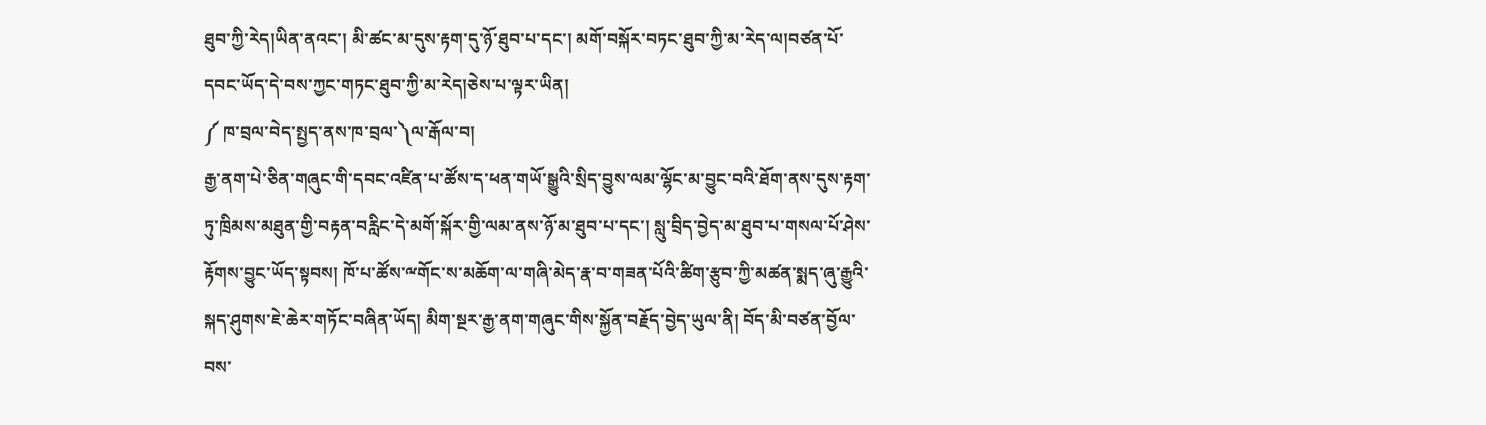ཐུབ་ཀྱི་རེད།ཡིན་ནའང་། མི་ཚང་མ་དུས་རྟག་དུ་ཉོ་ཐུབ་པ་དང་། མགོ་བསྐོར་བཏང་ཐུབ་ཀྱི་མ་རེད་ལ།བཙན་པོ་
དབང་ཡོད་དེ་བས་ཀྱང་གཏང་ཐུབ་ཀྱི་མ་རེད།ཅེས་པ་ལྟར་ཡིན།
༼ ཁ་བྲལ་བེད་སྤྱད་ནས་ཁ་བྲལ་༽ལ་རྒོལ་བ།
རྒྱ་ནག་པེ་ཅིན་གཞུང་གི་དབང་འཛིན་པ་ཚོས་ད་ཕན་གཡོ་སྒྱུའི་སྲིད་བྱུས་ལམ་ལྷོང་མ་བྱུང་བའི་ཐོག་ནས་དུས་རྟག་
ཏུ་ཁྲིམས་མཐུན་གྱི་བརྟན་བརླིང་དེ་མགོ་སྐོར་གྱི་ལམ་ནས་ཉོ་མ་ཐུབ་པ་དང་། སླུ་བྲིད་བྱེད་མ་ཐུབ་པ་གསལ་པོ་ཤེས་
རྟོགས་བྱུང་ཡོད་སྟབས། ཁོ་པ་ཚོས་ྋགོང་ས་མཆོག་ལ་གཞི་མེད་རྣ་བ་གཟན་པོའི་ཚིག་རྩུབ་ཀྱི་མཚན་སྨད་ཞུ་རྒྱུའི་
སྐད་ཤུགས་ཇེ་ཆེར་གཏོང་བཞིན་ཡོད། མིག་སྔར་རྒྱ་ནག་གཞུང་གིས་སྐྱོན་བརྗོད་བྱེད་ཡུལ་ནི། བོད་མི་བཙན་བྱོལ་
བས་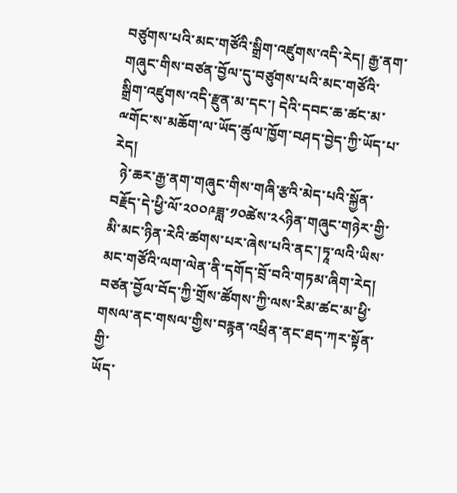བཙུགས་པའི་མང་གཙོའི་སྒྲིག་འཛུགས་འདི་རེད། རྒྱ་ནག་གཞུང་གིས་བཙན་བྱོལ་དུ་བཙུགས་པའི་མང་གཙོའི་
སྒྲིག་འཛུགས་འདི་རྫུན་མ་དང་། དེའི་དབང་ཆ་ཚང་མ་ྋགོང་ས་མཆོག་ལ་ཡོད་ཚུལ་ཁྱོག་བཤད་བྱེད་ཀྱི་ཡོད་པ་
རེད།
  ཉེ་ཆར་རྒྱ་ནག་གཞུང་གིས་གཞི་རྩའི་མེད་པའི་སྐྱོན་བརྗོད་དེ་ཕྱི་ལོ་༢༠༠༩ཟླ་༡༠ཚེས་༢༨ཉིན་གཞུང་གཉེར་གྱི་
མི་མང་ཉིན་རེའི་ཚགས་པར་ཞེས་པའི་ནང་།ཏཱ་ལའི་ཡིས་མང་གཙོའི་ལག་ལེན་ནི་དགོད་བྲོ་བའི་གཏམ་ཞིག་རེད།
བཙན་བྱོལ་བོད་ཀྱི་གྲོས་ཚོགས་ཀྱི་ལས་རིམ་ཚང་མ་ཕྱི་གསལ་ནང་གསལ་གྱིས་བརྙན་འཕྲིན་ནང་ཐད་ཀར་སྟོན་གྱི་
ཡོད་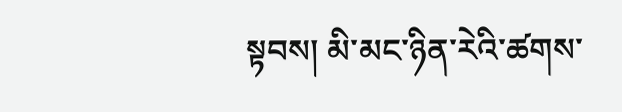སྟབས། མི་མང་ཉིན་རེའི་ཚགས་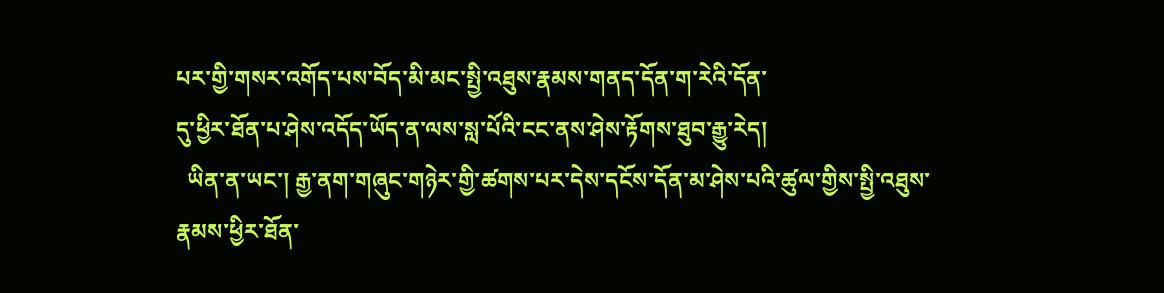པར་གྱི་གསར་འགོད་པས་བོད་མི་མང་སྤྱི་འཐུས་རྣམས་གནད་དོན་ག་རེའི་དོན་
དུ་ཕྱིར་ཐོན་པ་ཤེས་འདོད་ཡོད་ན་ལས་སླ་པོའི་ངང་ནས་ཤེས་རྟོགས་ཐུབ་རྒྱུ་རེད།
  ཡིན་ན་ཡང་། རྒྱ་ནག་གཞུང་གཉེར་གྱི་ཚགས་པར་དེས་དངོས་དོན་མ་ཤེས་པའི་ཚུལ་གྱིས་སྤྱི་འཐུས་རྣམས་ཕྱིར་ཐོན་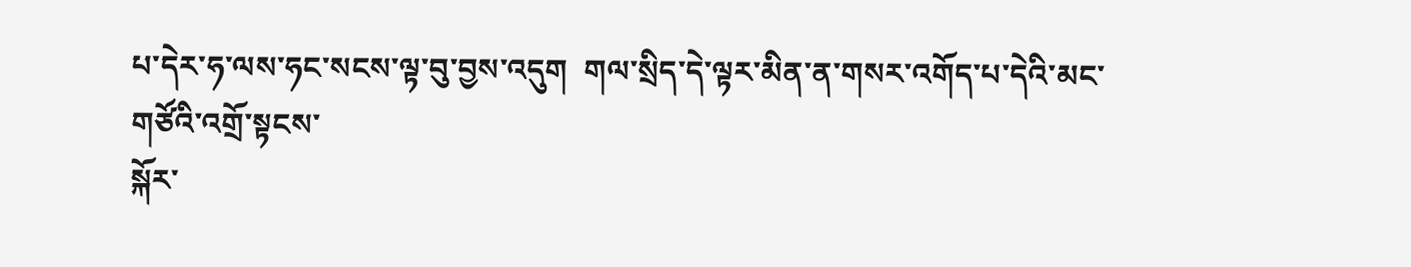པ་དེར་ཧ་ལས་ཧང་སངས་ལྟ་བུ་བྱས་འདུག  གལ་སྲིད་དེ་ལྟར་མིན་ན་གསར་འགོད་པ་དེའི་མང་གཙོའི་འགྲོ་སྟངས་
སྐོར་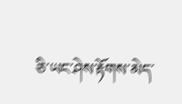ཅི་ཡང་ཤེས་རྟོགས་མེད་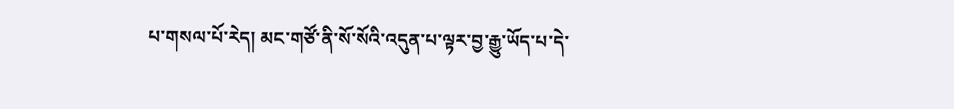པ་གསལ་པོ་རེད། མང་གཙོ་ནི་སོ་སོའི་འདུན་པ་ལྟར་བྱ་རྒྱུ་ཡོད་པ་དེ་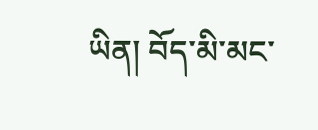ཡིན། བོད་མི་མང་